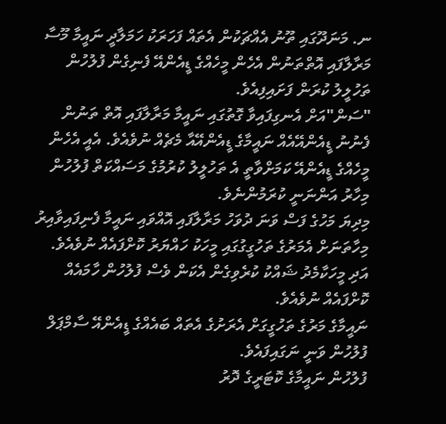ނ. މަނަދޫގައި ތޫނު އެއްޗަކުން އެތައް ފަހަރަކު ހަމަލާދީ ނައީމާ މޫސާ މަރާލާފައި އޮތްތަނުން އެހެން މީހެއްގެ ޑީއެންއޭ ފެނިގެން ފުލުހުން ތަހުލީލު ކުރަން ފަށައިފިއެވެ.
"ސަން"އަށް އެނގިފައިވާ ގޮތުގައި ނައީމާ މަރާލާފައި އޮތް ތަނުން ފެނުނު ޑީއެންއޭއެއް ނައީމާގެ ޑީއެންއޭއާ މެޗެއް ނުވެއެވެ. އެއީ އެހެން މީހެއްގެ ޑީއެންއޭ ކަމަށްވާތީ އެ ތަހުލީލު ކުރުމުގެ މަސައްކަތް ފުލުހުން މިހާރު އަންނަނީ ކުރަމުންނެވެ.
މިދިޔަ މަހުގެ ފަސް ވަނަ ދުވަހު މަރާލާފައި އޮއްވައި ނައީމާ ފެނިފައިވާއިރު މިހާތަނަށް އެމަރުގެ ތަހުގީގުގައި މީހަކު ހައްޔަރު ކޮށްފައެއް ނުވެއެވެ. އަދި މީހަކާމެދު ޝައްކު ކުރެވިގެން އެކަން ވެސް ފުލުހުން ހާމައެއް ކޮށްފައެއް ނުވެއެވެ.
ނައީމާގެ މަރުގެ ތަހުގީގަށް އެރަށުގެ އެތައް ބައެއްގެ ޑީއެންއޭ ސާމްޕަލް ފުލުހުން ވަނީ ނަގައިފައެވެ.
ފުލުހުން ނައީމާގެ ކޮޓަރީގެ ދޮރު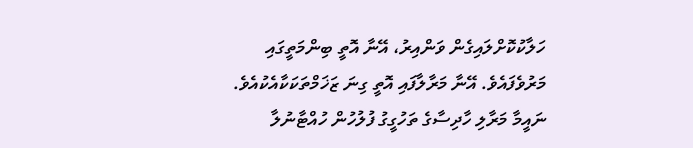ހަލާކުކޮށްލައިގެން ވަންއިރު، އޭނާ އޮތީ ބިންމަތީގައި މަރުވެފައެވެ. އޭނާ މަރާލާފައި އޮތީ ގިނަ ޒަޚަމްތަކަކާއެކުއެވެ.
ނައީމާ މަރާލި ހާދިސާގެ ތަހުގީގު ފުލުހުން ހުއްޓާނުލާ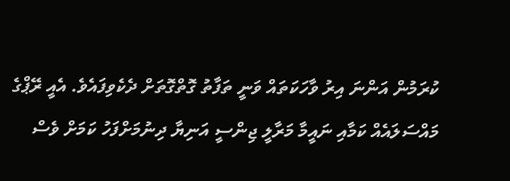ކުރަމުން އަންނަ އިރު ވާހަކަތައް ވަނީ ތަފާތު ގޮތްގޮތަށް ދެކެވިފައެވެ. އެއީ ރޭޕްގެ މައްސަލައެއް ކަމާއި ނައީމާ މަރާލީ ޖިންސީ އަނިޔާ ދިނުމަށްފަހު ކަމަށް ވެސް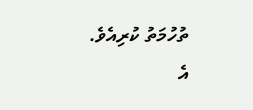ތުހުމަތު ކުރިއެވެ. އެ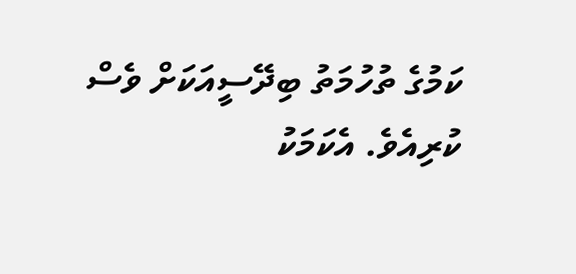ކަމުގެ ތުހުމަތު ބިދޭސީއަކަށް ވެސް ކުރިއެވެ. އެކަމަކު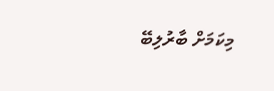މިކަމަށް ބާރުލިބޭ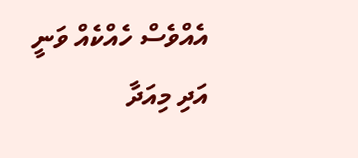އެއްވެސް ހެއްކެއް ވަނީ އަދި މިއަދާ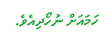ހަމައަށް ނުހޯދިއެވެ.